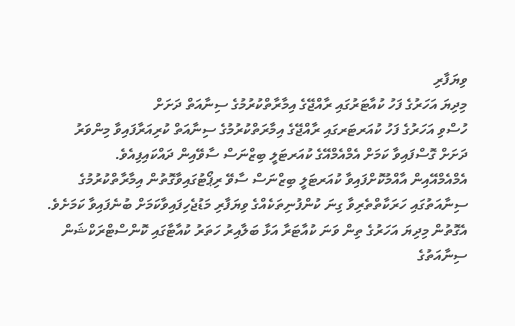ވިޔަފާރި
މިދިޔަ އަހަރުގެ ފަހު ކުއާޓަރުގައި ރާއްޖޭގެ އިމާރާތްކުރުމުގެ ސިނާއަތް ދަށަށް
ހުސްވި އަހަރުގެ ފަހު ކުއަރޓަރގައި ރާއްޖޭގެ އިމާރަތްކުރުމުގެ ސިނާއަތް ކުރިއަރާފައިވާ މިންވަރު ދަށަށް ގޮސްފައިވާ ކަމަށް އެމްއެމްއޭގެ ކުއަރޓަލީ ބިޒްނަސް ސާވޭއިން ދައްކައިފިއެވެ.
އެމްއެމްއޭއިން އާއްމުކޮށްފައިވާ ކުއަރޓަލީ ބިޒްނަސް ސާވޭ ރިޕޯޓުގައިވާގޮތުން އިމާރާތްކުރުމުގެ ސިނާއަތުގައި ހަރަކާތްތެރިވާ ގިނަ ކުންފުނިތަކެއްގެ ވިޔަފާރި މަޑުޖެހިފައިވާކަމަށް ބުނެފައިވާ ކަމަށެވެ. އެގޮތުން މިދިޔަ އަހަރުގެ ތިން ވަނަ ކުއާޓަރާ އަޅާ ބަލާއިރު ހަތަރު ކުއާޓާގައި ކޮންސްޓްރަކްޝަން ސިނާއަތުގެ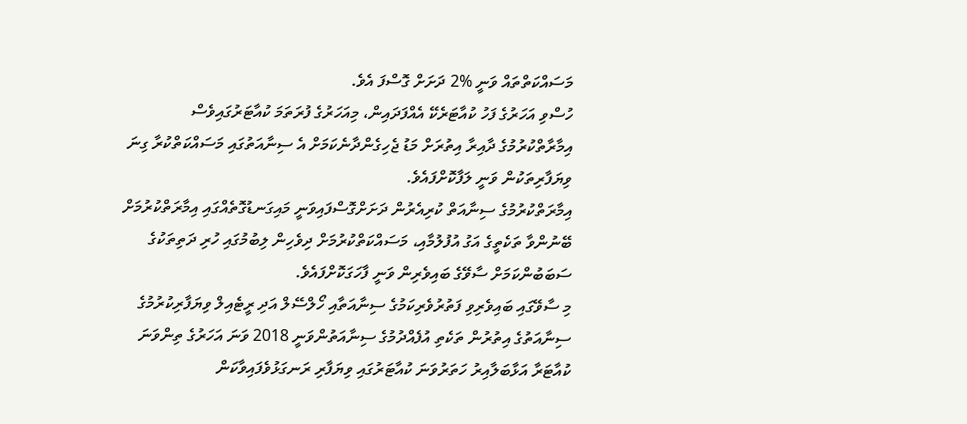މަސައްކަތްތައް ވަނީ %2 ދަށަށް ގޮސްފަ އެވެ.
ހުސްވި އަހަރުގެ ފަހު ކުއާޓަރެކޭ އެއްފަދައިން، މިއަހަރުގެ ފުރަތަމަ ކުއާޓަރުގައިވެސް އިމާރާތްކުރުމުގެ ދާއިރާ އިތުރަށް މަޑު ޖެހިގެންދާނެކަމަށް އެ ސިނާއަތުގައި މަސައްކަތްކުރާ ގިނަ ވިޔަފާރިތަކުން ވަނީ ލަފާކޮށްފައެވެ.
އިމާރަތްކުރުމުގެ ސިނާއަތް ކުރިއެރުން ދަށަށްގޮސްފައިވަނީ މައިގަނޑުގޮތެއްގައި އިމާރަތްކުރުމަށް ބޭނުންވާ ތަކެތީގެ އަގު އުފުލުމާއި، މަސައްކަތްކުރުމަށް ދިވެހިން ލިބުމުގައި ހުރި ދަތިތަކުގެ ސަބަބުންކަމަށް ސާވޭގެ ބައިވެރިން ވަނީ ފާހަގަކޮށްފައެވެ.
މި ސާވޭގައި ބައިވެރިވި ފަތުރުވެރިކަމުގެ ސިނާއަތާއި ހޯލްސޭލް އަދި ރީޓެއިލް ވިޔަފާރިކުރުމުގެ ސިނާއަތުގެ އިތުރުން ތަކެތި އުފެއްދުމުގެ ސިނާއަތުންވަނީ 2018 ވަނަ އަހަރުގެ ތިންވަނަ ކުއާޓަރާ އަޅާބަލާއިރު ހަތަރުވަނަ ކުއާޓަރުގައި ވިޔަފާރި ރަނގަޅުވެފައިވާކަން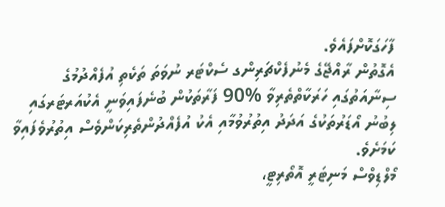ފާހަގަކޮށްފައެވެ.
އެގޮތުން ރާއްޖޭގެ މެނުފެކްޗަރިންގ ސެކްޓަރ ނުވަތަ ތަކެތި އުފެއްދުމުގެ ސިނާއަތުގައި ހަރަކާތްތެރިވާ %90 ފަރާތަކުން ބުނެފައިވަނީ އެކުއަރޓަރގައި ލިބުނު އޯޑަރުތަކުގެ އަދަދު އިތުރުވުމާއި އެކު އުފެއްދުންތެރިކަންވެސް އިތުރުވެފައިވާ ކަމަށެވެ.
މޯލްޑިވްސް މަނިޓަރީ އޮތޯރިޓީ،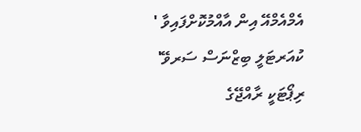އެމްއެމްއޭ އިން އާއްމުކޮށްފައިވާ ' ކުއަރޓަލީ ބިޒްނަސް ސަރވޭ' ރިޕޯޓަކީ ރާއްޖޭގެ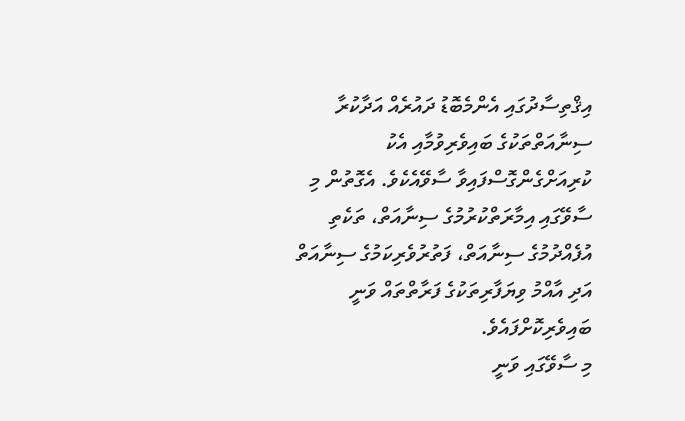އިޤްތިސާދުގައި އެންމެބޮޑު ދައުރެއް އަދާކުރާ ސިނާއަތްތަކުގެ ބައިވެރިވުމާއި އެކު ކުރިއަށްގެންގޮސްފައިވާ ސާވޭއެކެވެ. އެގޮތުން މި ސާވޭގައި އިމާރަތްކުރުމުގެ ސިނާއަތް، ތަކެތި އުފެއްދުމުގެ ސިނާއަތް، ފަތުރުވެރިކަމުގެ ސިނާއަތް އަދި އާއްމު ވިޔަފާރިތަކުގެ ފަރާތްތައް ވަނީ ބައިވެރިކޮށްފައެވެ.
މި ސާވޭގައި ވަނީ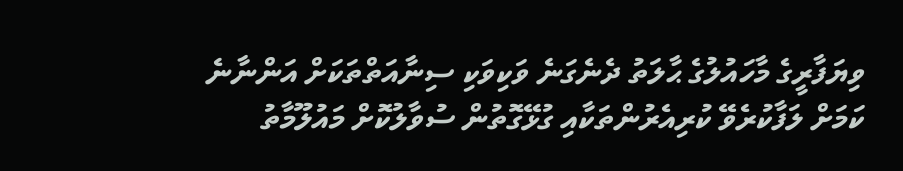ވިޔަފާރީގެ މާހައުލުގެ ޙާލަތު ދެނެގަނެ ވަކިވަކި ސިނާއަތްތަކަށް އަންނާނެ ކަމަށް ލަފާކުރެވޭ ކުރިއެރުންތަކާއި ގުޅޭގޮތުން ސުވާލުކޮށް މައުލޫމާތު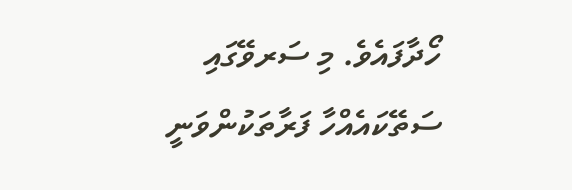ހޯދާފައެވެ. މި ސަރވޭގައި ސަތޭކައެއްހާ ފަރާތަކުންވަނީ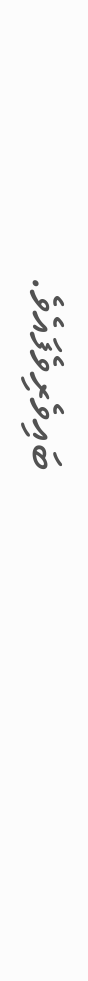ބައިވެރިވެފައެވެ.